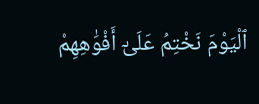ٱلْيَوْمَ نَخْتِمُ عَلَىٰٓ أَفْوَٰهِهِمْ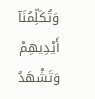وَتُكَلِّمُنَآ أَيْدِيهِمْ وَتَشْهَدُ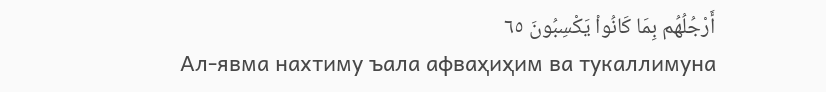أَرْجُلُهُم بِمَا كَانُوا۟ يَكْسِبُونَ ٦٥
Ал-явма нахтиму ъала афваҳиҳим ва тукаллимуна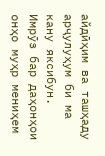айдӣҳим ва ташҳаду арҷулуҳум би ма кану яксибун.
Имрӯз бар даҳонҳои онҳо муҳр мениҳем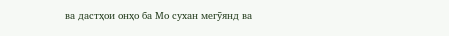ва дастҳои онҳо ба Мо сухан мегӯянд ва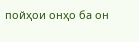пойҳои онҳо ба он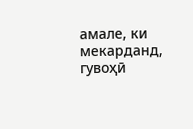амале, ки мекарданд, гувоҳӣ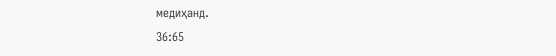медиҳанд.
36:65